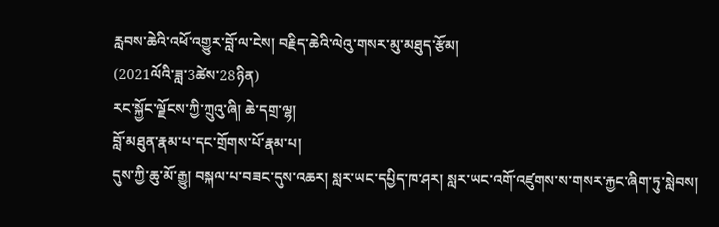རླབས་ཆེའི་འཕོ་འགྱུར་བློ་ལ་ངེས། བརྗིད་ཆེའི་ལེའུ་གསར་མུ་མཐུད་རྩོམ།
(2021ལོའི་ཟླ་3ཚེས་28ཉིན)
རང་སྐྱོང་ལྗོངས་ཀྱི་ཀྲུའུ་ཞི། ཆེ་དགྲ་ལྷ།
བློ་མཐུན་རྣམ་པ་དང་གྲོགས་པོ་རྣམ་པ།
དུས་ཀྱི་ཆུ་མོ་རྒྱུ། བསྐལ་པ་བཟང་དུས་འཆར། སླར་ཡང་དཔྱིད་ཁ་ཤར། སླར་ཡང་འགོ་འཛུགས་ས་གསར་རྐྱང་ཞིག་ཏུ་སླེབས།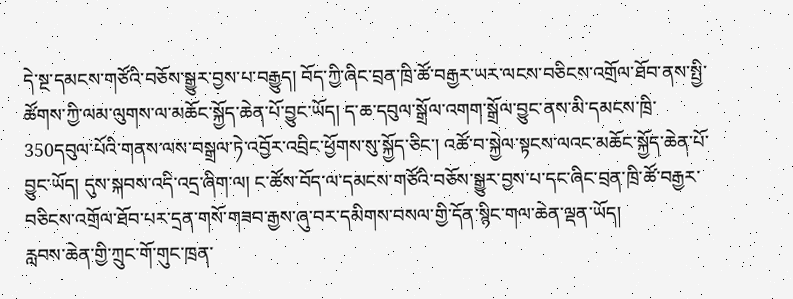དེ་སྔ་དམངས་གཙོའི་བཅོས་སྒྱུར་བྱས་པ་བརྒྱུད། བོད་ཀྱི་ཞིང་བྲན་ཁྲི་ཚོ་བརྒྱར་ཡར་ལངས་བཅིངས་འགྲོལ་ཐོབ་ནས་སྤྱི་ཚོགས་ཀྱི་ལམ་ལུགས་ལ་མཆོང་སྐྱོད་ཆེན་པོ་བྱུང་ཡོད། ད་ཆ་དབུལ་སྒྲོལ་འགག་སྒྲོལ་བྱུང་ནས་མི་དམངས་ཁྲི་350དབུལ་པོའི་གནས་ལས་བསྒྲལ་ཏེ་འབྱོར་འབྲིང་ཕྱོགས་སུ་སྐྱོད་ཅིང་། འཚོ་བ་སྐྱེལ་སྟངས་ལའང་མཆོང་སྐྱོད་ཆེན་པོ་བྱུང་ཡོད། དུས་སྐབས་འདི་འདྲ་ཞིག་ལ། ང་ཚོས་བོད་ལ་དམངས་གཙོའི་བཅོས་སྒྱུར་བྱས་པ་དང་ཞིང་བྲན་ཁྲི་ཚོ་བརྒྱར་བཅིངས་འགྲོལ་ཐོབ་པར་དྲན་གསོ་གཟབ་རྒྱས་ཞུ་བར་དམིགས་བསལ་གྱི་དོན་སྙིང་གལ་ཆེན་ལྡན་ཡོད།
རླབས་ཆེན་གྱི་ཀྲུང་གོ་གུང་ཁྲན་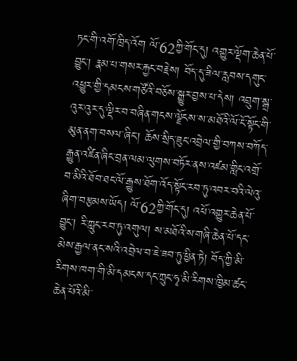ཏང་གི་འགོ་ཁྲིད་འོག ལོ་62ཀྱི་གོང་དུ། འགྱུར་ལྡོག་ཆེན་པོ་བྱུང་། རྣམ་པ་གསར་རྐྱང་བརྗེས། བོད་དུ་ཟིལ་རླབས་དགུང་འཕྱུར་གྱི་དམངས་གཙོའི་བཅོས་སྒྱུར་བྱས་པ་དེས། འབྲུག་སྒྲ་འུར་འུར་དུ་ལྡིར་བ་བཞིན་གངས་ལྗོངས་ས་མཐོའི་ལོ་ངོ་སྟོང་གི་མུན་ནག་བསལ་ཞིང་། ཆོས་སྲིད་ཟུང་འབྲེལ་གྱི་བཀས་བཀོད་རྒྱུན་འཛིན་ཞིང་བྲན་ལམ་ལུགས་བཏོར་ནས་འཛམ་གླིང་འགྲོ་བ་མིའི་ཐོབ་ཐང་ལོ་རྒྱུས་ཐོག་འོད་སྟོང་རབ་ཏུ་འབར་བའི་ལེའུ་ཞིག་བརྩམས་ཡོད། ལོ་62ཀྱི་གོང་དུ། འཕོ་འགྱུར་ཆེན་པོ་བྱུང་། རི་ཀླུང་རབ་ཏུ་འགུལ། ས་མཐོའི་ས་གཞི་ཆེན་པོ་དང་མེས་རྒྱལ་ནང་སའི་འབྲེལ་བ་ཇེ་ཟབ་ཏུ་ཕྱིན་ཏེ། བོད་ཀྱི་མི་རིགས་ཁག་གི་མི་དམངས་དང་ཀྲུང་ཧྭ་མི་རིགས་ཁྱིམ་ཚང་ཆེན་པོའི་མི་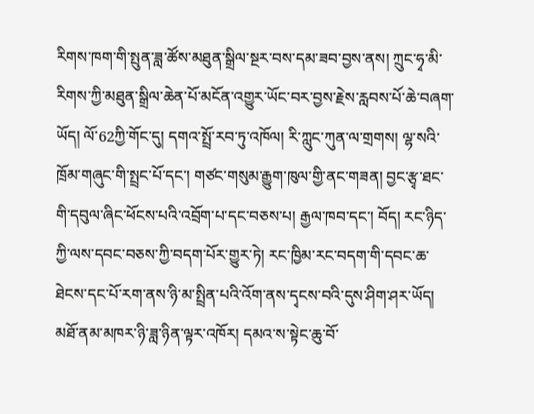རིགས་ཁག་གི་སྤུན་ཟླ་ཚོས་མཐུན་སྒྲིལ་སྔར་བས་དམ་ཟབ་བྱས་ནས། ཀྲུང་ཧྭ་མི་རིགས་ཀྱི་མཐུན་སྒྲིལ་ཆེན་པོ་མངོན་འགྱུར་ཡོང་བར་བྱས་རྗེས་རླབས་པོ་ཆེ་བཞག་ཡོད། ལོ་62ཀྱི་གོང་དུ། དགའ་སྤྲོ་རབ་ཏུ་འཁོལ། རི་ཀླུང་ཀུན་ལ་གྲགས། ལྷ་སའི་ཁྲོམ་གཞུང་གི་སྤྲང་པོ་དང་། གཙང་གསུམ་རྒྱུག་ཁུལ་གྱི་ནང་གཟན། བྱང་རྩྭ་ཐང་གི་དབུལ་ཞིང་ཕོངས་པའི་འབྲོག་པ་དང་བཅས་པ། རྒྱལ་ཁབ་དང་། བོད། རང་ཉིད་ཀྱི་ལས་དབང་བཅས་ཀྱི་བདག་པོར་གྱུར་ཏེ། རང་ཁྱིམ་རང་བདག་གི་དབང་ཆ་ཐེངས་དང་པོ་རག་ནས་ཉི་མ་སྤྲིན་པའི་འོག་ནས་དྭངས་བའི་དུས་ཤིག་ཤར་ཡོད།
མཐོ་ནམ་མཁར་ཉི་ཟླ་ཉིན་ལྟར་འཁོར། དམའ་ས་སྟེང་ཆུ་བོ་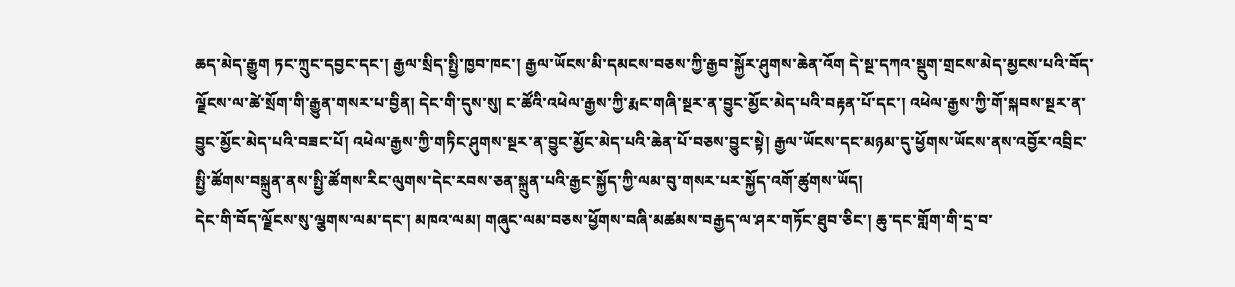ཆད་མེད་རྒྱུག ཏང་ཀྲུང་དབྱང་དང་། རྒྱལ་སྲིད་སྤྱི་ཁྱབ་ཁང་། རྒྱལ་ཡོངས་མི་དམངས་བཅས་ཀྱི་རྒྱབ་སྐྱོར་ཤུགས་ཆེན་འོག དེ་སྔ་དཀའ་སྡུག་གྲངས་མེད་མྱངས་པའི་བོད་ལྗོངས་ལ་ཚེ་སྲོག་གི་རྒྱུན་གསར་པ་བྱིན། དེང་གི་དུས་སུ། ང་ཚོའི་འཕེལ་རྒྱས་ཀྱི་རྨང་གཞི་སྔར་ན་བྱུང་མྱོང་མེད་པའི་བརྟན་པོ་དང་། འཕེལ་རྒྱས་ཀྱི་གོ་སྐབས་སྔར་ན་བྱུང་མྱོང་མེད་པའི་བཟང་པོ། འཕེལ་རྒྱས་ཀྱི་གཏིང་ཤུགས་སྔར་ན་བྱུང་མྱོང་མེད་པའི་ཆེན་པོ་བཅས་བྱུང་སྟེ། རྒྱལ་ཡོངས་དང་མཉམ་དུ་ཕྱོགས་ཡོངས་ནས་འབྱོར་འབྲིང་སྤྱི་ཚོགས་བསྐྲུན་ནས་སྤྱི་ཚོགས་རིང་ལུགས་དེང་རབས་ཅན་སྐྲུན་པའི་རྒྱང་སྐྱོད་ཀྱི་ལམ་བུ་གསར་པར་སྐྱོད་འགོ་ཚུགས་ཡོད།
དེང་གི་བོད་ལྗོངས་སུ་ལྕགས་ལམ་དང་། མཁའ་ལམ། གཞུང་ལམ་བཅས་ཕྱོགས་བཞི་མཚམས་བརྒྱད་ལ་ཤར་གཏོང་ཐུབ་ཅིང་། ཆུ་དང་གློག་གི་དྲ་བ་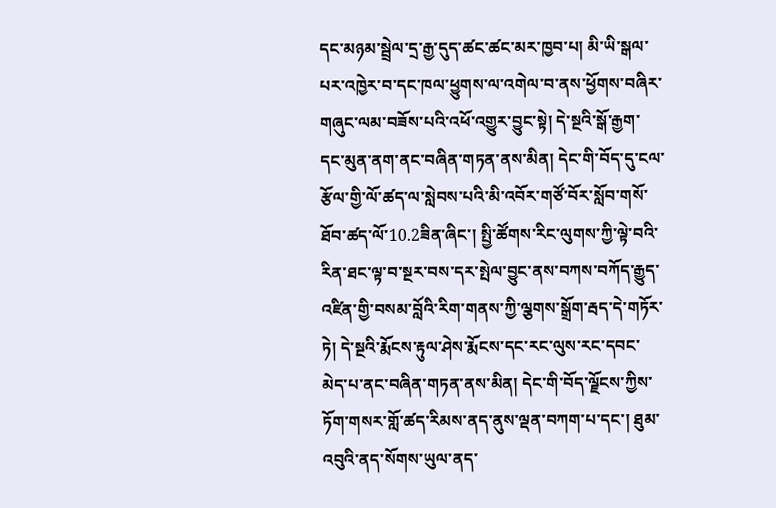དང་མཉམ་སྦྲེལ་དྲ་རྒྱ་དུད་ཚང་ཚང་མར་ཁྱབ་པ། མི་ཡི་སྒལ་པར་འཁྱེར་བ་དང་ཁལ་ཕྱུགས་ལ་འགེལ་བ་ནས་ཕྱོགས་བཞིར་གཞུང་ལམ་བཟོས་པའི་འཕོ་འགྱུར་བྱུང་སྟེ། དེ་སྔའི་སྒོ་རྒྱག་དང་མུན་ནག་ནང་བཞིན་གཏན་ནས་མིན། དེང་གི་བོད་དུ་ངལ་རྩོལ་གྱི་ལོ་ཚད་ལ་སླེབས་པའི་མི་འབོར་གཙོ་བོར་སློབ་གསོ་ཐོབ་ཚད་ལོ་10.2ཟིན་ཞིང་། སྤྱི་ཚོགས་རིང་ལུགས་ཀྱི་ལྟེ་བའི་རིན་ཐང་ལྟ་བ་སྔར་བས་དར་སྤེལ་བྱུང་ནས་བཀས་བཀོད་རྒྱུད་འཛིན་གྱི་བསམ་བློའི་རིག་གནས་ཀྱི་ལྕགས་སྒྲོག་རྦད་དེ་གཏོར་ཏེ། དེ་སྔའི་རྨོངས་རྟུལ་ཤེས་རྨོངས་དང་རང་ལུས་རང་དབང་མེད་པ་ནང་བཞིན་གཏན་ནས་མིན། དེང་གི་བོད་ལྗོངས་ཀྱིས་ཏོག་གསར་གློ་ཚད་རིམས་ནད་ནུས་ལྡན་བཀག་པ་དང་། ཐུམ་འབུའི་ནད་སོགས་ཡུལ་ནད་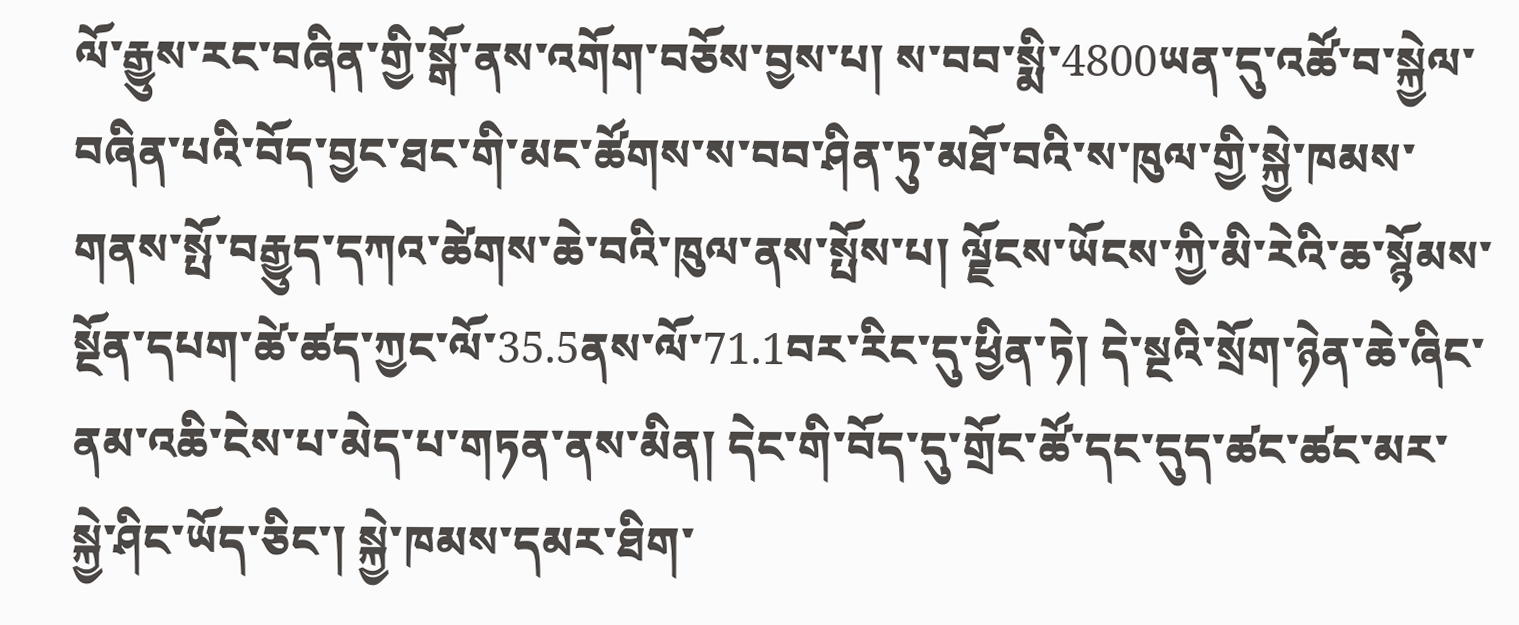ལོ་རྒྱུས་རང་བཞིན་གྱི་སྒོ་ནས་འགོག་བཅོས་བྱས་པ། ས་བབ་སྨི་4800ཡན་དུ་འཚོ་བ་སྐྱེལ་བཞིན་པའི་བོད་བྱང་ཐང་གི་མང་ཚོགས་ས་བབ་ཤིན་ཏུ་མཐོ་བའི་ས་ཁུལ་གྱི་སྐྱེ་ཁམས་གནས་སྤོ་བརྒྱུད་དཀའ་ཚེགས་ཆེ་བའི་ཁུལ་ནས་སྤོས་པ། ལྗོངས་ཡོངས་ཀྱི་མི་རེའི་ཆ་སྙོམས་སྔོན་དཔག་ཚེ་ཚད་ཀྱང་ལོ་35.5ནས་ལོ་71.1བར་རིང་དུ་ཕྱིན་ཏེ། དེ་སྔའི་སྲོག་ཉེན་ཆེ་ཞིང་ནམ་འཆི་ངེས་པ་མེད་པ་གཏན་ནས་མིན། དེང་གི་བོད་དུ་གྲོང་ཚོ་དང་དུད་ཚང་ཚང་མར་སྐྱེ་ཤིང་ཡོད་ཅིང་། སྐྱེ་ཁམས་དམར་ཐིག་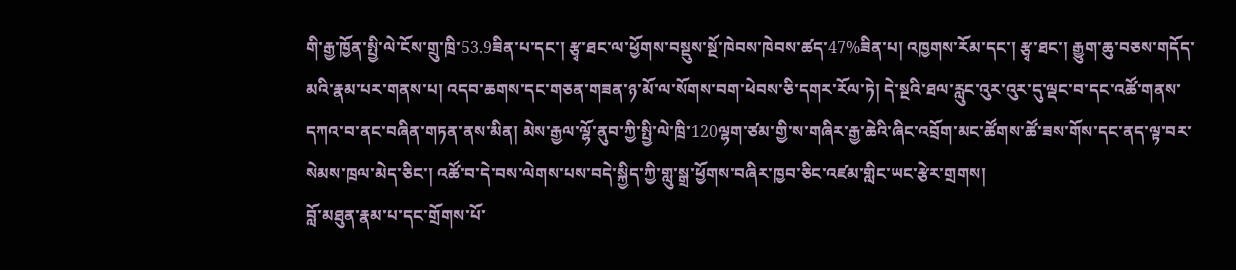གི་རྒྱ་ཁྱོན་སྤྱི་ལེ་ངོས་གྲུ་ཁྲི་53.9ཟིན་པ་དང་། རྩྭ་ཐང་ལ་ཕྱོགས་བསྡུས་སྔོ་ཁེབས་ཁེབས་ཚད་47%ཟིན་པ། འཁྱགས་རོམ་དང་། རྩྭ་ཐང་། རྒྱུག་ཆུ་བཅས་གདོད་མའི་རྣམ་པར་གནས་པ། འདབ་ཆགས་དང་གཅན་གཟན་ཉ་མོ་ལ་སོགས་བག་ཕེབས་ཅི་དགར་རོལ་ཏེ། དེ་སྔའི་ཐལ་རླུང་འུར་འུར་དུ་ལྡང་བ་དང་འཚོ་གནས་དཀའ་བ་ནང་བཞིན་གཏན་ནས་མིན། མེས་རྒྱལ་ལྷོ་ནུབ་ཀྱི་སྤྱི་ལེ་ཁྲི་120ལྷག་ཙམ་གྱི་ས་གཞིར་རྒྱ་ཆེའི་ཞིང་འབྲོག་མང་ཚོགས་ཚོ་ཟས་གོས་དང་ནད་ལྟ་བར་སེམས་ཁྲལ་མེད་ཅིང་། འཚོ་བ་དེ་བས་ལེགས་པས་བདེ་སྐྱིད་ཀྱི་གླུ་སྒྲ་ཕྱོགས་བཞིར་ཁྱབ་ཅིང་འཛམ་གླིང་ཡང་རྩེར་གྲགས།
བློ་མཐུན་རྣམ་པ་དང་གྲོགས་པོ་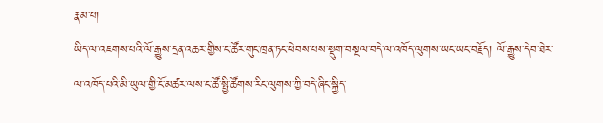རྣམ་པ།
ཡིད་ལ་འཇགས་པའི་ལོ་རྒྱུས་དྲན་འཆར་གྱིས་ང་ཚོར་གུང་ཁྲན་ཏང་ཕེབས་པས་སྡུག་བསྔལ་བདེ་ལ་འཁོད་ལུགས་ཡང་ཡང་བརྗོད། ལོ་རྒྱུས་དེབ་ཐེར་ལ་འཁོད་པའི་མི་ཡུལ་གྱི་ངོ་མཚར་ལས་ང་ཚོ་སྤྱི་ཚོགས་རིང་ལུགས་ཀྱི་བདེ་ཞིང་སྐྱིད་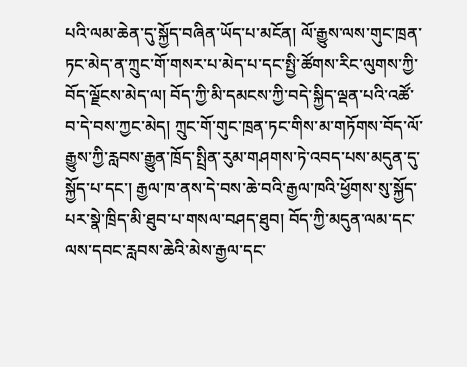པའི་ལམ་ཆེན་དུ་སྐྱོད་བཞིན་ཡོད་པ་མངོན། ལོ་རྒྱུས་ལས་གུང་ཁྲན་ཏང་མེད་ན་ཀྲུང་གོ་གསར་པ་མེད་པ་དང་སྤྱི་ཚོགས་རིང་ལུགས་ཀྱི་བོད་ལྗོངས་མེད་ལ། བོད་ཀྱི་མི་དམངས་ཀྱི་བདེ་སྐྱིད་ལྡན་པའི་འཚོ་བ་དེ་བས་ཀྱང་མེད། ཀྲུང་གོ་གུང་ཁྲན་ཏང་གིས་མ་གཏོགས་བོད་ལོ་རྒྱུས་ཀྱི་རླབས་རྒྱུན་ཁྲོད་སྤྲིན་རུམ་གཤགས་ཏེ་འབད་པས་མདུན་དུ་སྐྱོད་པ་དང་། རྒྱལ་ཁ་ནས་དེ་བས་ཆེ་བའི་རྒྱལ་ཁའི་ཕྱོགས་སུ་སྐྱོད་པར་སྣེ་ཁྲིད་མི་ཐུབ་པ་གསལ་བཤད་ཐུབ། བོད་ཀྱི་མདུན་ལམ་དང་ལས་དབང་རླབས་ཆེའི་མེས་རྒྱལ་དང་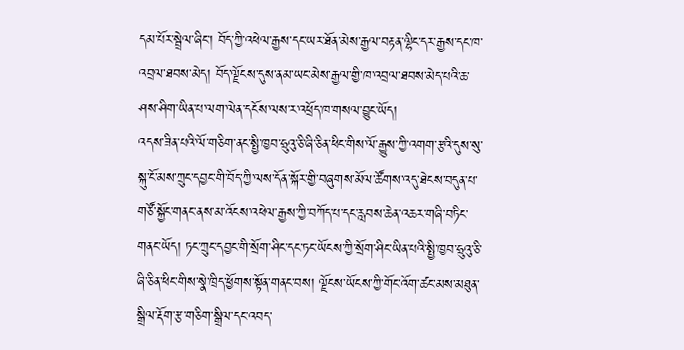དམ་པོར་སྦྲེལ་ཞིང་། བོད་ཀྱི་འཕེལ་རྒྱས་དང་ཡར་ཐོན་མེས་རྒྱལ་བརྟན་ལྷིང་དར་རྒྱས་དང་ཁ་འབྲལ་ཐབས་མེད། བོད་ལྗོངས་དུས་ནམ་ཡང་མེས་རྒྱལ་གྱི་ཁ་འབྲལ་ཐབས་མེད་པའི་ཆ་ཤས་ཤིག་ཡིན་པ་ལག་ལེན་དངོས་ལས་ར་འཕྲོད་ཁ་གསལ་བྱུང་ཡོད།
འདས་ཟིན་པའི་ལོ་གཅིག་ནང་སྤྱི་ཁྱབ་ཧྲུའུ་ཅི་ཞི་ཅིན་ཕིང་གིས་ལོ་རྒྱུས་ཀྱི་འགག་རྩའི་དུས་སུ་སྐུ་ངོ་མས་ཀྲུང་དབྱང་གི་བོད་ཀྱི་ལས་དོན་སྐོར་གྱི་བཞུགས་མོལ་ཚོགས་འདུ་ཐེངས་བདུན་པ་གཙོ་སྐྱོང་གནང་ནས་མ་འོངས་འཕེལ་རྒྱས་ཀྱི་བཀོད་པ་དང་རླབས་ཆེན་འཆར་གཞི་བཏིང་གནང་ཡོད། ཏང་ཀྲུང་དབྱང་གི་སྲོག་ཤིང་དང་ཏང་ཡོངས་ཀྱི་སྲོག་ཤིང་ཡིན་པའི་སྤྱི་ཁྱབ་ཧྲུའུ་ཅི་ཞི་ཅིན་ཕིང་གིས་སྣེ་ཁྲིད་ཕྱོགས་སྟོན་གནང་བས། ལྗོངས་ཡོངས་ཀྱི་གོང་འོག་ཚང་མས་མཐུན་སྒྲིལ་རྡོག་རྩ་གཅིག་སྒྲིལ་དང་འབད་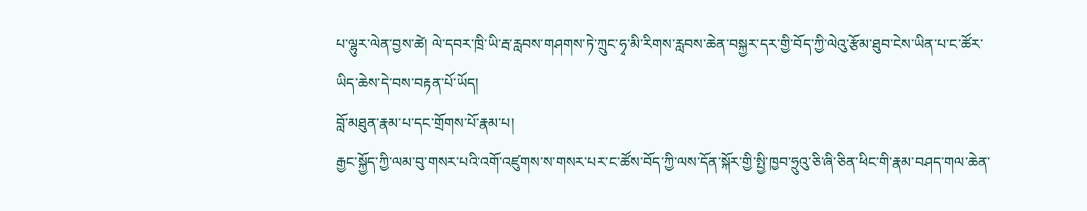པ་ལྷུར་ལེན་བྱས་ཚེ། ལེ་དབར་ཁྲི་ཡི་རྦ་རླབས་གཤགས་ཏེ་ཀྲུང་ཧྭ་མི་རིགས་རླབས་ཆེན་བསྐྱར་དར་གྱི་བོད་ཀྱི་ལེའུ་རྩོམ་ཐུབ་ངེས་ཡིན་པ་ང་ཚོར་ཡིད་ཆེས་དེ་བས་བརྟན་པོ་ཡོད།
བློ་མཐུན་རྣམ་པ་དང་གྲོགས་པོ་རྣམ་པ།
རྒྱང་སྐྱོད་ཀྱི་ལམ་བུ་གསར་པའི་འགོ་འཛུགས་ས་གསར་པར་ང་ཚོས་བོད་ཀྱི་ལས་དོན་སྐོར་གྱི་སྤྱི་ཁྱབ་ཧྲུའུ་ཅི་ཞི་ཅིན་ཕིང་གི་རྣམ་བཤད་གལ་ཆེན་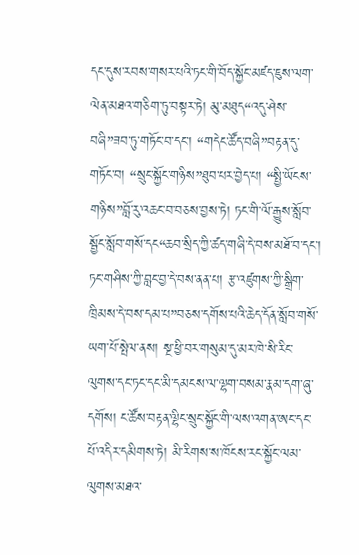དང་དུས་རབས་གསར་པའི་ཏང་གི་བོད་སྐྱོང་མཛད་ཇུས་ལག་ལེན་མཐའ་གཅིག་ཏུ་བསྟར་ཏེ། མུ་མཐུད“འདུ་ཤེས་བཞི”ཟབ་ཏུ་གཏོང་བ་དང་། “གདེང་ཚོད་བཞི”བརྟན་དུ་གཏོང་བ། “སྲུང་སྐྱོང་གཉིས”ཐུབ་པར་བྱེད་པ། “སྤྱི་ཡོངས་གཉིས”བློ་རུ་འཆང་བ་བཅས་བྱས་ཏེ། ཏང་གི་ལོ་རྒྱུས་སློབ་སྦྱོང་སློབ་གསོ་དང“ཆབ་སྲིད་ཀྱི་ཚད་གཞི་དེ་བས་མཐོ་བ་དང་། ཏང་གཤིས་ཀྱི་བླང་བྱ་དེ་བས་ནན་པ། རྩ་འཛུགས་ཀྱི་སྒྲིག་ཁྲིམས་དེ་བས་དམ་པ”བཅས་དགོས་པའི་ཆེད་དོན་སློབ་གསོ་ཡག་པོ་སྤེལ་ནས། སྔ་ཕྱི་བར་གསུམ་དུ་མར་ཁེ་སི་རིང་ལུགས་དང་ཏང་དང་མི་དམངས་ལ་ལྷག་བསམ་རྣམ་དག་ཞུ་དགོས། ང་ཚོས་བརྟན་ལྷིང་སྲུང་སྐྱོང་གི་ལས་འགན་ཨང་དང་པོ་འདིར་དམིགས་ཏེ། མི་རིགས་ས་ཁོངས་རང་སྐྱོང་ལམ་ལུགས་མཐའ་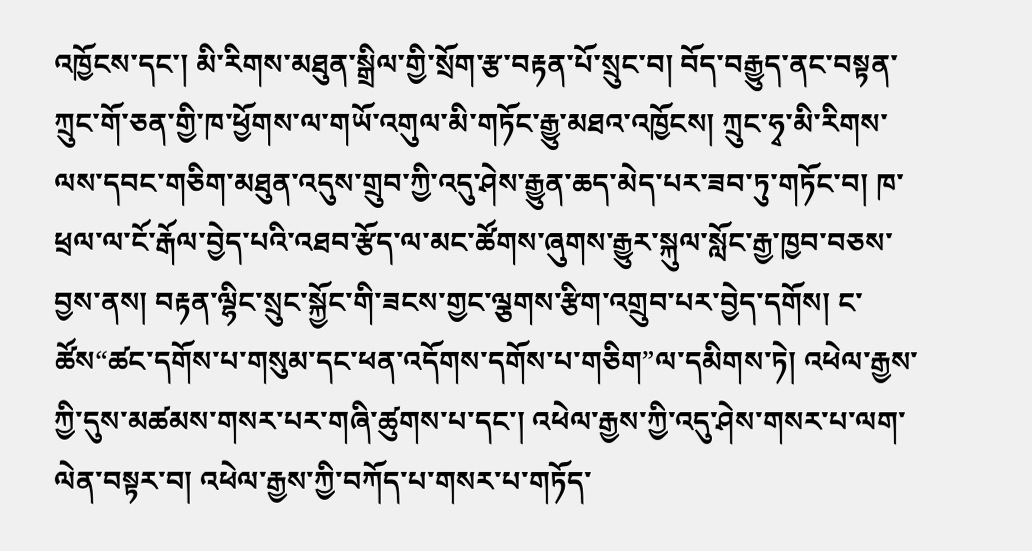འཁྱོངས་དང་། མི་རིགས་མཐུན་སྒྲིལ་གྱི་སྲོག་རྩ་བརྟན་པོ་སྲུང་བ། བོད་བརྒྱུད་ནང་བསྟན་ཀྲུང་གོ་ཅན་གྱི་ཁ་ཕྱོགས་ལ་གཡོ་འགུལ་མི་གཏོང་རྒྱུ་མཐའ་འཁྱོངས། ཀྲུང་ཧྭ་མི་རིགས་ལས་དབང་གཅིག་མཐུན་འདུས་གྲུབ་ཀྱི་འདུ་ཤེས་རྒྱུན་ཆད་མེད་པར་ཟབ་ཏུ་གཏོང་བ། ཁ་ཕྲལ་ལ་ངོ་རྒོལ་བྱེད་པའི་འཐབ་རྩོད་ལ་མང་ཚོགས་ཞུགས་རྒྱུར་སྐུལ་སློང་རྒྱ་ཁྱབ་བཅས་བྱས་ནས། བརྟན་ལྷིང་སྲུང་སྐྱོང་གི་ཟངས་གྱང་ལྕགས་རྩིག་འགྲུབ་པར་བྱེད་དགོས། ང་ཚོས“ཚང་དགོས་པ་གསུམ་དང་ཕན་འདོགས་དགོས་པ་གཅིག”ལ་དམིགས་ཏེ། འཕེལ་རྒྱས་ཀྱི་དུས་མཚམས་གསར་པར་གཞི་ཚུགས་པ་དང་། འཕེལ་རྒྱས་ཀྱི་འདུ་ཤེས་གསར་པ་ལག་ལེན་བསྟར་བ། འཕེལ་རྒྱས་ཀྱི་བཀོད་པ་གསར་པ་གཏོད་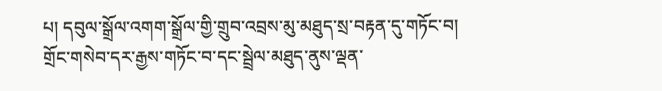པ། དབུལ་སྒྲོལ་འགག་སྒྲོལ་གྱི་གྲུབ་འབྲས་མུ་མཐུད་སྲ་བརྟན་དུ་གཏོང་བ། གྲོང་གསེབ་དར་རྒྱས་གཏོང་བ་དང་སྦྲེལ་མཐུད་ནུས་ལྡན་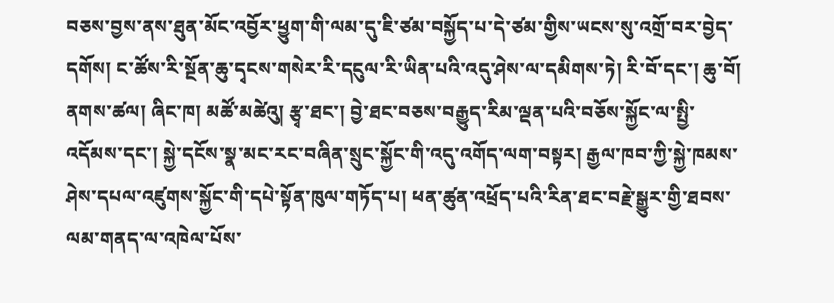བཅས་བྱས་ནས་ཐུན་མོང་འབྱོར་ཕྱུག་གི་ལམ་དུ་ཇི་ཙམ་བསྐྱོད་པ་དེ་ཙམ་གྱིས་ཡངས་སུ་འགྲོ་བར་བྱེད་དགོས། ང་ཚོས་རི་སྔོན་ཆུ་དྭངས་གསེར་རི་དངུལ་རི་ཡིན་པའི་འདུ་ཤེས་ལ་དམིགས་ཏེ། རི་བོ་དང་། ཆུ་བོ། ནགས་ཚལ། ཞིང་ཁ། མཚོ་མཚེའུ། རྩྭ་ཐང་། བྱེ་ཐང་བཅས་བརྒྱུད་རིམ་ལྡན་པའི་བཅོས་སྐྱོང་ལ་སྤྱི་འདོམས་དང་། སྐྱེ་དངོས་སྣ་མང་རང་བཞིན་སྲུང་སྐྱོང་གི་འདུ་འགོད་ལག་བསྟར། རྒྱལ་ཁབ་ཀྱི་སྐྱེ་ཁམས་ཤེས་དཔལ་འཛུགས་སྐྱོང་གི་དཔེ་སྟོན་ཁུལ་གཏོད་པ། ཕན་ཚུན་འཕྲོད་པའི་རིན་ཐང་བརྗེ་སྒྱུར་གྱི་ཐབས་ལམ་གནད་ལ་འཁེལ་པོས་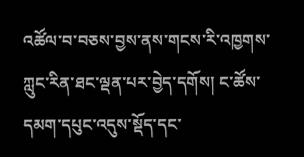འཚོལ་བ་བཅས་བྱས་ནས་གངས་རི་འཁྱགས་ཀླུང་རིན་ཐང་ལྡན་པར་བྱེད་དགོས། ང་ཚོས་དམག་དཔུང་འདུས་སྡོད་དང་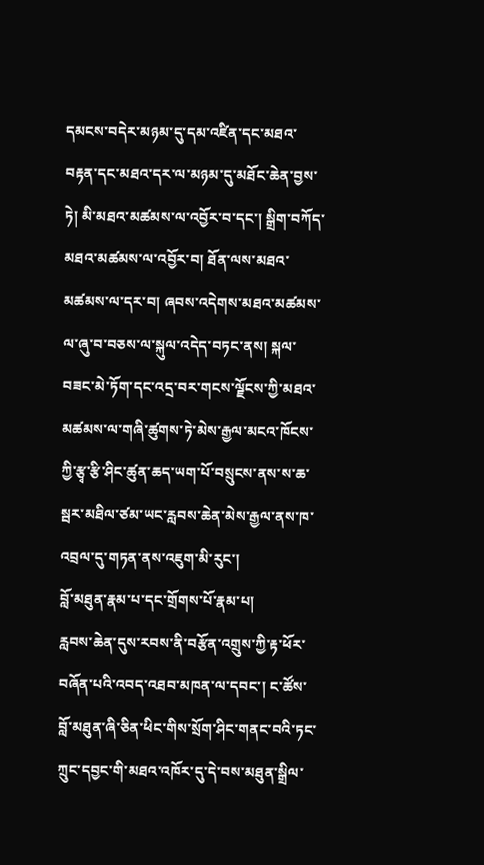དམངས་བདེར་མཉམ་དུ་དམ་འཛིན་དང་མཐའ་བརྟན་དང་མཐའ་དར་ལ་མཉམ་དུ་མཐོང་ཆེན་བྱས་ཏེ། མི་མཐའ་མཚམས་ལ་འབྱོར་བ་དང་། སྒྲིག་བཀོད་མཐའ་མཚམས་ལ་འབྱོར་བ། ཐོན་ལས་མཐའ་མཚམས་ལ་དར་བ། ཞབས་འདེགས་མཐའ་མཚམས་ལ་ཞུ་བ་བཅས་ལ་སྐུལ་འདེད་བཏང་ནས། སྐལ་བཟང་མེ་ཏོག་དང་འདྲ་བར་གངས་ལྗོངས་ཀྱི་མཐའ་མཚམས་ལ་གཞི་ཚུགས་ཏེ་མེས་རྒྱལ་མངའ་ཁོངས་ཀྱི་རྩྭ་རྩི་ཤིང་ཚུན་ཆད་ཡག་པོ་བསྲུངས་ནས་ས་ཆ་སྦར་མཐིལ་ཙམ་ཡང་རླབས་ཆེན་མེས་རྒྱལ་ནས་ཁ་འབྲལ་དུ་གཏན་ནས་འཇུག་མི་རུང་།
བློ་མཐུན་རྣམ་པ་དང་གྲོགས་པོ་རྣམ་པ།
རླབས་ཆེན་དུས་རབས་ནི་བརྩོན་འགྲུས་ཀྱི་རྟ་ཕོར་བཞོན་པའི་འབད་འཐབ་མཁན་ལ་དབང་། ང་ཚོས་བློ་མཐུན་ཞི་ཅིན་ཕིང་གིས་སྲོག་ཤིང་གནང་བའི་ཏང་ཀྲུང་དབྱང་གི་མཐའ་འཁོར་དུ་དེ་བས་མཐུན་སྒྲིལ་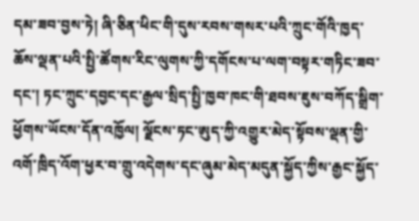དམ་ཟབ་བྱས་ཏེ། ཞི་ཅིན་ཕིང་གི་དུས་རབས་གསར་པའི་ཀྲུང་གོའི་ཁྱད་ཆོས་ལྡན་པའི་སྤྱི་ཚོགས་རིང་ལུགས་ཀྱི་དགོངས་པ་ལག་བསྟར་གཏིང་ཟབ་དང་། ཏང་ཀྲུང་དབྱང་དང་རྒྱལ་སྲིད་སྤྱི་ཁྱབ་ཁང་གི་ཐབས་ཇུས་བཀོད་སྒྲིག་ཕྱོགས་ཡོངས་དོན་འཁྱོལ། ལྗོངས་ཏང་ཨུད་ཀྱི་འགྱུར་མེད་སྟོབས་ལྡན་གྱི་འགོ་ཁྲིད་འོག་ཕྱར་བ་གྲུ་འདེགས་དང་ཞུམ་མེད་མདུན་སྐྱོད་ཀྱིས་རྒྱང་སྐྱོད་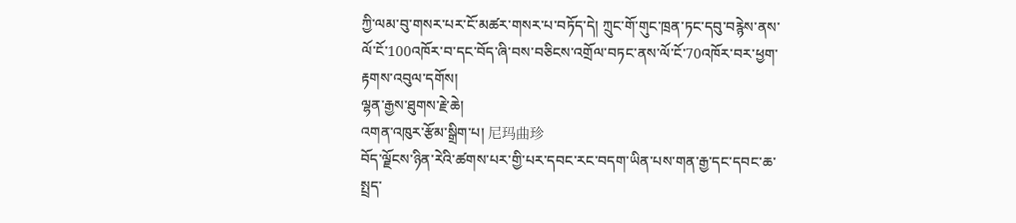ཀྱི་ལམ་བུ་གསར་པར་ངོ་མཚར་གསར་པ་བཏོད་དེ། ཀྲུང་གོ་གུང་ཁྲན་ཏང་དབུ་བརྙེས་ནས་ལོ་ངོ་100འཁོར་བ་དང་བོད་ཞི་བས་བཅིངས་འགྲོལ་བཏང་ནས་ལོ་ངོ་70འཁོར་བར་ཕྱག་རྟགས་འབུལ་དགོས།
ལྷན་རྒྱས་ཐུགས་རྗེ་ཆེ།
འགན་འཁུར་རྩོམ་སྒྲིག་པ། 尼玛曲珍
བོད་ལྗོངས་ཉིན་རེའི་ཚགས་པར་གྱི་པར་དབང་རང་བདག་ཡིན་པས་གན་རྒྱ་དང་དབང་ཆ་སྤྲད་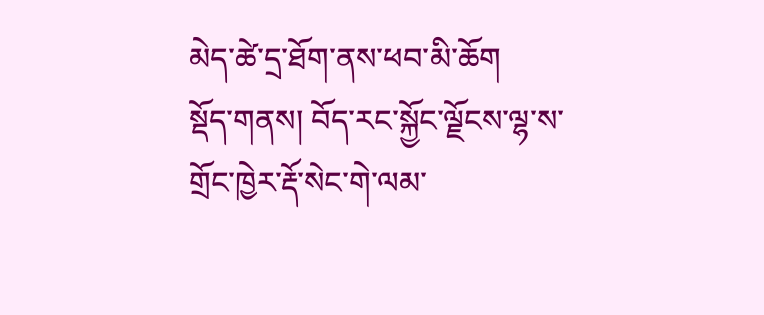མེད་ཚེ་དྲ་ཐོག་ནས་ཕབ་མི་ཆོག
སྡོད་གནས། བོད་རང་སྐྱོང་ལྗོངས་ལྷ་ས་གྲོང་ཁྱེར་རྡོ་སེང་གེ་ལམ་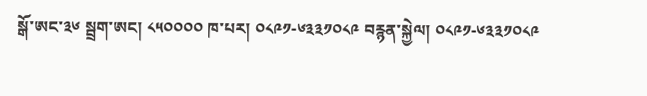སྒོ་ཨང་༣༦ སྦྲག་ཨང། ༨༥༠༠༠༠ ཁ་པར། ༠༨༩༡-༦༣༣༡༠༨༩ བརྙན་སྐྱེལ། ༠༨༩༡-༦༣༣༡༠༨༩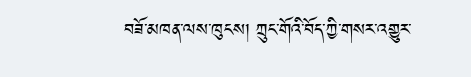བཟོ་མཁན་ལས་ཁུངས། ཀྲུང་གོའི་བོད་ཀྱི་གསར་འགྱུར་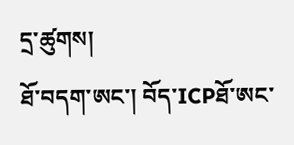དྲ་ཚུགས།
ཐོ་བདག་ཨང་། བོད་ICPཐོ་ཨང་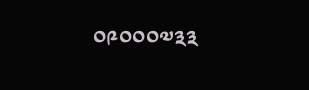༠༩༠༠༠༧༣༣